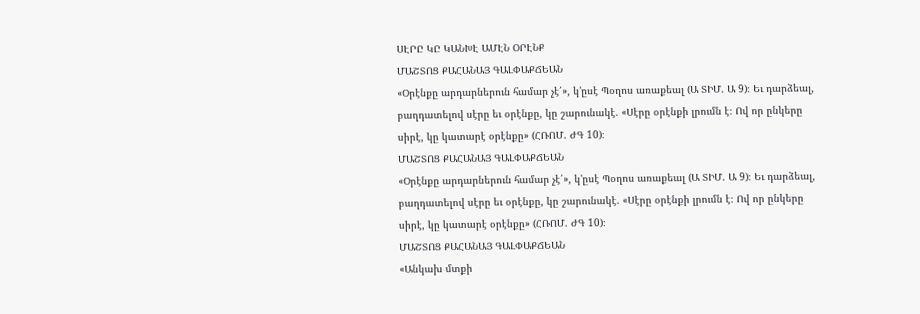ՍԷՐԸ ԿԸ ԿԱՆԽԷ ԱՄԷՆ ՕՐԷՆՔ
ՄԱՇՏՈՑ ՔԱՀԱՆԱՅ ԳԱԼՓԱՔՃԵԱՆ
«Օրէնքը արդարներուն համար չէ՛», կ՚ըսէ Պօղոս առաքեալ (Ա ՏԻՄ. Ա 9)։ Եւ դարձեալ, բաղդատելով սէրը եւ օրէնքը, կը շարունակէ. «Սէրը օրէնքի լրումն է։ Ով որ ընկերը սիրէ, կը կատարէ օրէնքը» (ՀՌՈՄ. ԺԳ 10)։
ՄԱՇՏՈՑ ՔԱՀԱՆԱՅ ԳԱԼՓԱՔՃԵԱՆ
«Օրէնքը արդարներուն համար չէ՛», կ՚ըսէ Պօղոս առաքեալ (Ա ՏԻՄ. Ա 9)։ Եւ դարձեալ, բաղդատելով սէրը եւ օրէնքը, կը շարունակէ. «Սէրը օրէնքի լրումն է։ Ով որ ընկերը սիրէ, կը կատարէ օրէնքը» (ՀՌՈՄ. ԺԳ 10)։
ՄԱՇՏՈՑ ՔԱՀԱՆԱՅ ԳԱԼՓԱՔՃԵԱՆ
«Անկախ մտքի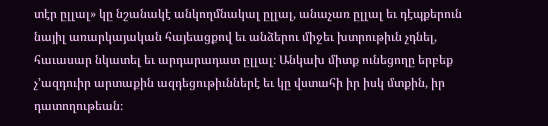տէր ըլլալ» կը նշանակէ անկողմնակալ ըլլալ, անաչառ ըլլալ եւ դէպքերուն նայիլ առարկայական հայեացքով եւ անձերու միջեւ խտրութիւն չդնել, հաւասար նկատել եւ արդարադատ ըլլալ։ Անկախ միտք ունեցողը երբեք չ՚ազդուիր արտաքին ազդեցութիւններէ եւ կը վստահի իր իսկ մտքին, իր դատողութեան։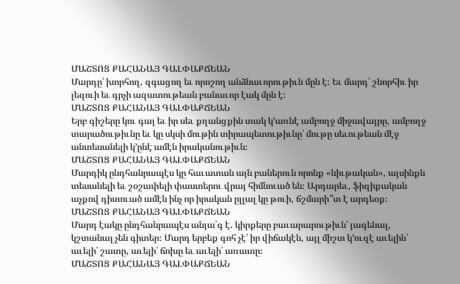ՄԱՇՏՈՑ ՔԱՀԱՆԱՅ ԳԱԼՓԱՔՃԵԱՆ
Մարդը՝ խորհող, զգացող եւ որոշող անձնաւորութիւն մըն է։ Եւ մարդ՝ շնորհիւ իր լեզուի եւ գրչի ազատութեան բանաւոր էակ մըն է։
ՄԱՇՏՈՑ ՔԱՀԱՆԱՅ ԳԱԼՓԱՔՃԵԱՆ
Երբ գիշերը կու գայ եւ իր սեւ քղանցքին տակ կ՚առնէ ամբողջ միջավայրը, ամբողջ տարածութիւնը եւ կը սկսի մութին տիրապետութիւնը՝ մութը սեւութեան մէջ անտեսանելի կ՚ընէ ամէն իրականութիւն։
ՄԱՇՏՈՑ ՔԱՀԱՆԱՅ ԳԱԼՓԱՔՃԵԱՆ
Մարդիկ ընդհանրապէս կը հաւատան այն բաներուն որոնք «նիւթական», այսինքն տեսանելի եւ շօշափելի փաստերու վրայ հիմնուած են։ Արդարեւ, ֆիզիքական աչքով դիտուած ամէն ինչ որ իրական ըլլալ կը թուի, ճշմարի՞տ է արդեօք։
ՄԱՇՏՈՑ ՔԱՀԱՆԱՅ ԳԱԼՓԱՔՃԵԱՆ
Մարդ էակը ընդհանրապէս անյա՛գ է. կիրքերը բաւարարութիւն՝ յագենալ, կշտանալ չեն գիտեր։ Մարդ երբեք գոհ չէ՛ իր վիճակէն, այլ միշտ կ՚ուզէ աւելին՝ աւելի՛ շատը, աւելի՛ ճոխը եւ աւելի՛ առատը։
ՄԱՇՏՈՑ ՔԱՀԱՆԱՅ ԳԱԼՓԱՔՃԵԱՆ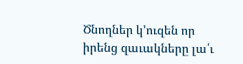Ծնողներ կ՚ուզեն որ իրենց զաւակները լա՛ւ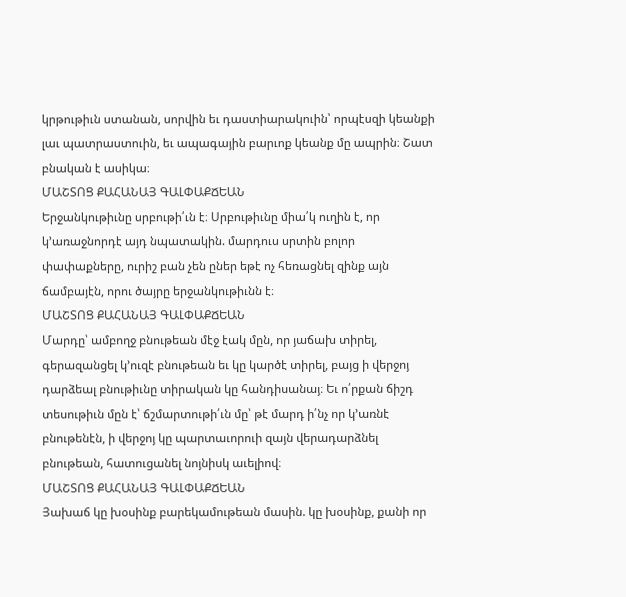կրթութիւն ստանան, սորվին եւ դաստիարակուին՝ որպէսզի կեանքի լաւ պատրաստուին, եւ ապագային բարւոք կեանք մը ապրին։ Շատ բնական է ասիկա։
ՄԱՇՏՈՑ ՔԱՀԱՆԱՅ ԳԱԼՓԱՔՃԵԱՆ
Երջանկութիւնը սրբութի՛ւն է։ Սրբութիւնը միա՛կ ուղին է, որ կ՚առաջնորդէ այդ նպատակին. մարդուս սրտին բոլոր փափաքները, ուրիշ բան չեն ըներ եթէ ոչ հեռացնել զինք այն ճամբայէն, որու ծայրը երջանկութիւնն է։
ՄԱՇՏՈՑ ՔԱՀԱՆԱՅ ԳԱԼՓԱՔՃԵԱՆ
Մարդը՝ ամբողջ բնութեան մէջ էակ մըն, որ յաճախ տիրել, գերազանցել կ՚ուզէ բնութեան եւ կը կարծէ տիրել, բայց ի վերջոյ դարձեալ բնութիւնը տիրական կը հանդիսանայ։ Եւ ո՛րքան ճիշդ տեսութիւն մըն է՝ ճշմարտութի՛ւն մը՝ թէ մարդ ի՛նչ որ կ՚առնէ բնութենէն, ի վերջոյ կը պարտաւորուի զայն վերադարձնել բնութեան, հատուցանել նոյնիսկ աւելիով։
ՄԱՇՏՈՑ ՔԱՀԱՆԱՅ ԳԱԼՓԱՔՃԵԱՆ
Յախաճ կը խօսինք բարեկամութեան մասին. կը խօսինք, քանի որ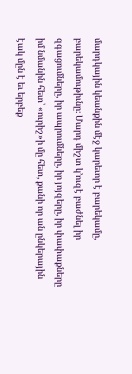մարդկային կեանքին մէջ կարեւոր է բարեկամը, բարեկամութիւնը։ Մարդ միշտ կ՚ուզէ բաժնել իր զգացումները, իր ապրումները, իր յոյզերը, իր փափաքները իմ նմանին հետ՝ «ուրիշ»ի մը հետ, քանի որ ան ընկերային էակ մըն է եւ երբեք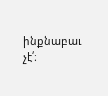ինքնաբաւ չէ՛։